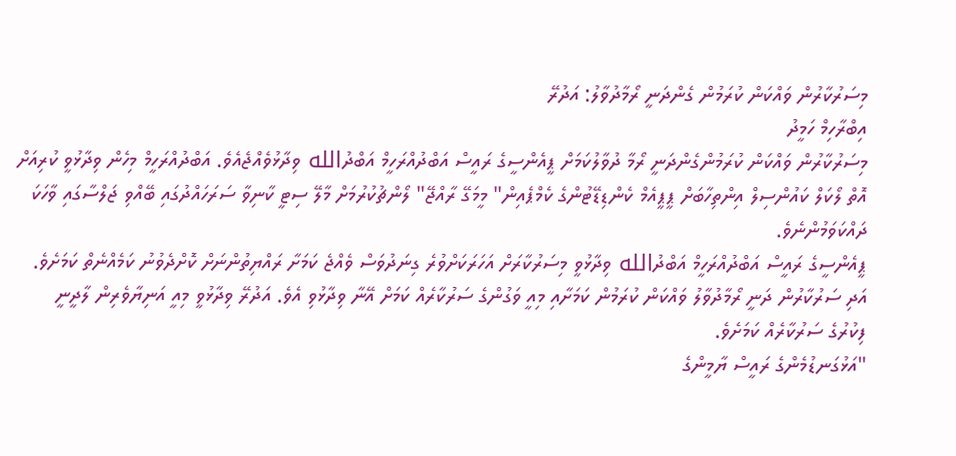މިސަރުކާރުން ވައްކަން ކުރަމުން ގެންދަނީ ރޯމާދުވާލު: އަދުރޭ
އިބްރާހިމް ހަމީދު
މިސަރުކާރުން ވައްކަން ކުރަމުންގެންދަނީ ރޯމާ ދުވާލުކަމަށް ޕީއެންސީގެ ރައީސް އަބްދުއްރަހީމް އަބްދުالله ވިދާޅުވެއްޖެއެވެ. އަބްދުއްރަހީމް މިހެން ވިދާޅުވީ ކުރިއަށް އޮތް ލޯކަލް ކައުންސިލް އިންތިހާބަށް ޕީޕީއެމް ކެންޑިޑޭޓުންގެ ކެމްޕެއިން" މީމަގޭ ރާއްޖޭ" ލޯންޗުކުރުމަށް މާލޭ ސިޓީ ކާނިވާ ސަރަހައްދުގައި ބޭއްވި ޖަލްސާގައި ވާހަކަ ދައްކަވަމުންނެވެ.
ޕީއެންސީގެ ރައީސް އަބްދުއްރަހީމް އަބްދުالله ވިދާޅުވީ މިސަރުކާރަށް އަހަރަކަށްވުރެ ގިނަދުވަސް ވެއްޖެ ކަމަށާ ރައްޔިތުންނަށް ކޮށްދެވުނު ކަމެއްނެތް ކަމަށެވެ. އަދި ސަރުކާރުން ދަނީ ރޯމާދުވާލު ވައްކަން ކުރަމުން ކަމަށާއި މިއީ ވަގުންގެ ސަރުކާރެއް ކަމަށް އޭނާ ވިދާޅުވި އެވެ. އަދުރޭ ވިދާޅުވީ މިއީ އަނިޔާވެރިން ލާދީނީ ފިކުރުގެ ސަރުކާރެއް ކަމަށެވެ.
"އަޅުގަނޑުމެންގެ ރައީސް ޔާމީންގެ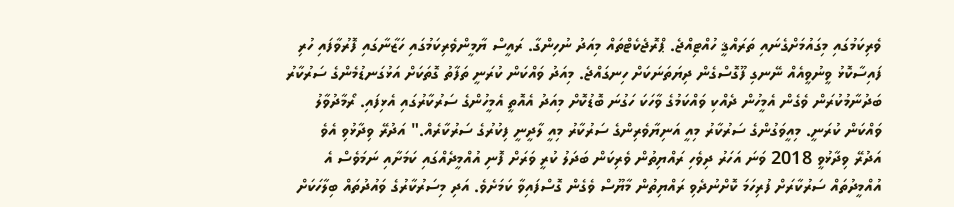ވެރިކަމުގައި މިގައުމަށްގެނައި ތަރައްޤީ ހުއްޓިއްޖެ. ޕްރޮޖެކެޓްތައް މިއަދު ނުހިންގާ. ރައީސް ޔާމީންވެރިކަމުގައި ހަޒާނާގައި ފޮރުވާފައި ހުރި ފައިސާކޮޅު ވީނުވީއެއް ނޭނގި ފޫގޮސްގެން ދިޔަތަނަކަށް ހިނގައްޖެ. މިއަދު ވައްކަން ކުރަނީ ތަފާތު ގޮތަކަށް އަޅުގަނޑުމެންގެ ސަރުކާރު ބަދުނާމުކުރަން ވެގެން އެމީހުން ދެއްކި ވައްކަމުގެ ވާހަކަ ހަގުނަ ބޮޑުކޮށް މިއަދު އެއޮތީ އެމީހުންގެ ސަރުކާރުގައި އެޅިފައި. ރޯމާދުވާލު ވައްކަން ކުރަނީ. މިއީވަގުންގެ ސަރުކާރު މިއީ އަނިޔާވެރިންގެ ސަރުކާރު މިއީ ލާދީނީ ފިކުރުގެ ސަރުކާރެއް." އަދުރޭ ވިދާޅުވި އެވެ
އަދުރޭ ވިދާޅުވީ 2018 ވަނަ އަހަރު ދިވެހި ރައްޔިތުން ވެރިކަން ބަދަލު ކުރީ ވަރަށް ފޮނި އުއްމީދެއްގައި ކަމަށާއި ނަމަވެސް އެ އުއްމީދުތައް ސަރުކާރަށް ފުރިހަމަ ކޮށްނުދެވި ރައްޔިތުން މާޔޫސް ވެގެން ގޮސްފައިވާ ކަމަށެވެ. އަދި މިސަރުކާރުގެ ވައުދުތައް ބިލާހަކަށް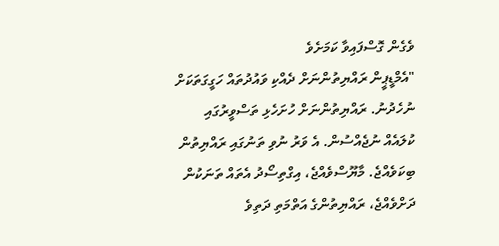ވެގެން ގޮސްފައިވާ ކަމަށެވެ
"އެމްޑީޕީން ރައްޔިތުންނަށް ދެއްކި ވައުދުތައް ހަގީގަތަކަށް ނުހެދުނު. ރައްޔިތުންނަށް ހުށަހެޅި ތަސްވީރުގައި ކުލައެއް ނުޖެއްސުން. އެ ވަރު ނުވި ތަނުގައި ރައްޔިތުން ބިކަވެއްޖެ. މާޔޫސްވެއްޖެ، އިގްތިސޯދު އެތައް ތަނަކުން ދަށްވެއްޖެ، ރައްޔިތުންގެ އަތްމަތި ދަތިވެ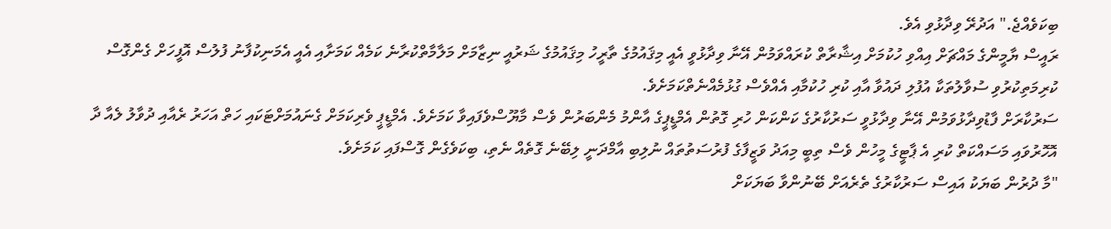ބިކަވެއްޖެ." އަދުރޭ ވިދާޅުވި އެވެ.
ރައީސް ޔާމީންގެ މައްޗަށް އިއްވި ހުކުމަށް އިޝާރާތް ކުރައްވަމުން އޭނާ ވިދާޅުވީ އެއީ މިޤައުމުގެ ތާރީހު މިޤައުމުގެ ޝަރުއީ ނިޒާމަށް މަލާމާތްކުރާނެ ކަމެއް ކަމަށާއި އެއީ އެމަނިކުފާނު ފުލުސް އޮފީހަށް ގެންގޮސް ކުރިމަތިކުރުވި ސުވާލުތަކާ އުފުލި ދައުވާ އާއި ކުރި ހުކުމާއި އެއްވެސް ގުޅުމެއްނެތްކަމަށެވެ.
ސަރުކާރަށް ފާޑުވިދާޅުވަމުން އޭނާ ވިދާޅުވީ ސަރުކާރުގެ ކަންކަން ހުރި ގޮތުން އެމްޑީޕީގެ އާންމު މެންބަރުން ވެސް މާޔޫސްވެފައިވާ ކަމަށެވެ. އެމްޑީޕީ ވެރިކަމަށް ގެނައުމަށްޓަކައި ހަތް އަހަރު ރެއާއި ދުވާލު ލެއާ ދާ އޮހޮރުވައި މަސައްކަތް ކުރި އެ ޕާޓީގެ މީހުން ވެސް ތިބީ މިއަދު ވަޒީފާގެ ފުރުސަތުތައް ނުލިބި އާމްދަނީ ލިބޭނެ ގޮތެއް ނެތި، ބިކަވެގެން ގޮސްފައި ކަމަށެވެ.
"މާ ދުރުން ބަޔަކު އައިސް ސަރުކާރުގެ ތެރެއަށް ބޭނުންވާ ބަޔަކަށް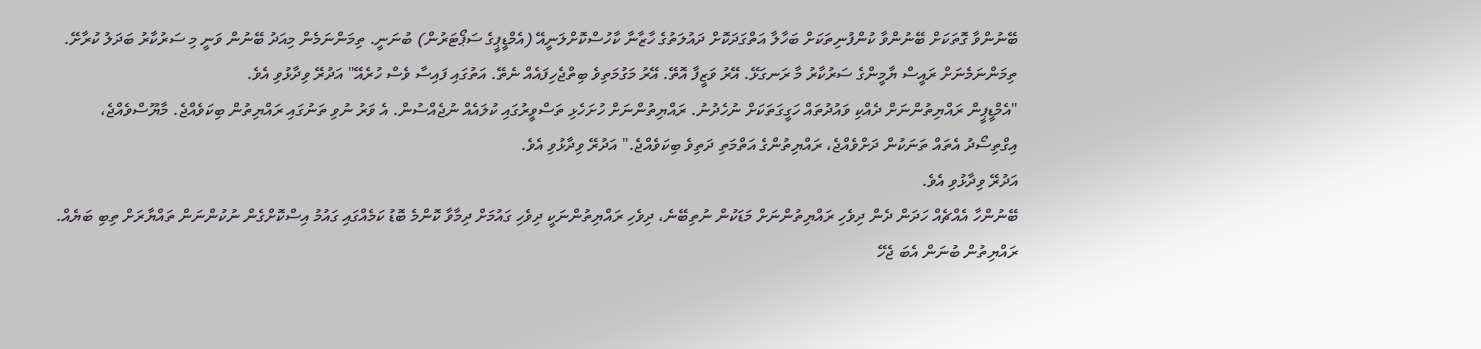ބޭނުންވާ ގޮތަކަށް ބޭނުންވާ ކުންފުނިތަކަށް ބަހާލާ އަތްގަދަކޮށް ދައުލަތުގެ ހާޒާނާ ކާހުސްކޮށްލަނީއޭ (އެމްޑީޕީގެ ސަޕޯޓަރުން) ބުނަނީ. ތިމަންނަމެން މިއަދު ބޭނުން ވަނީ މި ސަރުކާރު ބަދަލު ކުރާށޭ. ތިމަންނަމެނަށް ރައީސް ޔާމީންގެ ސަރުކާރު މާ ރަނގަޅޭ. އޭރު ވަޒީފާ އޮތޭ. އޭރު މަގުމަތިވެ ބިތްޖެހިފައެއް ނެތޭ. އަތުގައި ފައިސާ ވެސް ހުރެއޭ" އަދުރޭ ވިދާޅުވި އެވެ.
"އެމްޑީޕީން ރައްޔިތުންނަށް ދެއްކި ވައުދުތައް ހަގީގަތަކަށް ނުހެދުނު. ރައްޔިތުންނަށް ހުށަހެޅި ތަސްވީރުގައި ކުލައެއް ނުޖެއްސުން. އެ ވަރު ނުވި ތަނުގައި ރައްޔިތުން ބިކަވެއްޖެ. މާޔޫސްވެއްޖެ، އިގްތިސޯދު އެތައް ތަނަކުން ދަށްވެއްޖެ، ރައްޔިތުންގެ އަތްމަތި ދަތިވެ ބިކަވެއްޖެ." އަދުރޭ ވިދާޅުވި އެވެ.
އަދުރޭ ވިދާޅުވި އެވެ.
ބޭނުންހާ އެއްޗެއް ހަދަން ދެން ދިވެހި ރައްޔިތުންނަށް މަޑަކުން ނުތިބޭނެ، ދިވެހި ރައްޔިތުންނަކީ ދިވެހި ގައުމަށް ދިމާވާ ކޮންމެ ބޮޑު ކަމެއްގައި ގައުމު އިސްކޮށްގެން ނުކުންނަން ތައްޔާރަށް ތިބި ބަޔެއް. ރައްޔިތުން ބުނަން އެބަ ޖެހޭ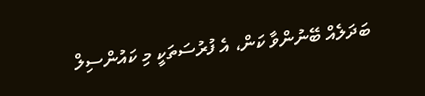ބަދަލެއް ބޭނުންވާ ކަން، އެ ފުރުސަތަކީ މި ކައުންސިލް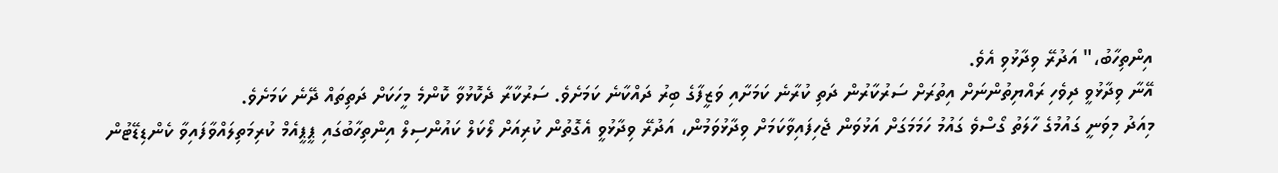އިންތިހާބު،" އަދުރޭ ވިދާޅުވި އެވެ.
އޭނާ ވިދާޅުވީ ދިވެހި ރައްޔިތުންނަށް އިތުރަށް ސަރުކާރުން ދަތި ކުރާނެ ކަމަށާއި ވަޒީފާގެ ބިރު ދައްކާނެ ކަމަށެވެ. ސަރުކާރާ ދެކޮޅުވާ ކޮންމެ މީހަކަށް ދަތިތައް ދޭނެ ކަމަށެވެ.
މިއަދު މިވަނީ ގައުމުގެ ހާލަތު ގޯސްވެ ގައުމު ހަމަމަގަށް އަޅުވަން ޖެހިފައިވާކަމަށް ވިދާޅުވަމުން، އަދުރޭ ވިދާޅުވީ އެގޮތުން ކުރިއަށް ލޯކަލް ކައުންސިލް އިންތިހާބުގައި ޕީޕީއެމް ކުރިމަތިލައްވާފައިވާ ކެންޑިޑޭޓުން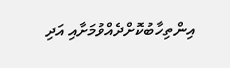އިންތިހާބުކޮށްދެއްވުމަށާއި އަދި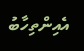އެއިންތިހާބު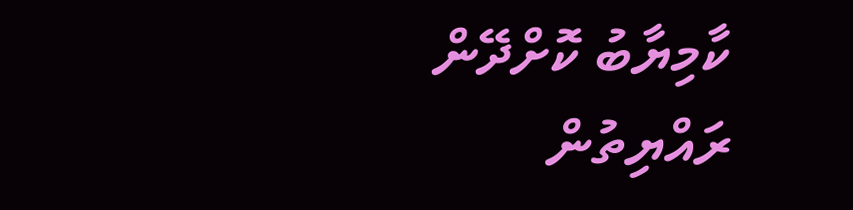ކާމިޔާބު ކޮށްދޭން ރައްޔިތުން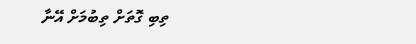ތިބި ގޮތަށް ތިބުމަށް އޭނާ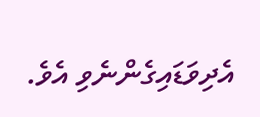އެދިވަޑައިގެންނެވި އެވެ.